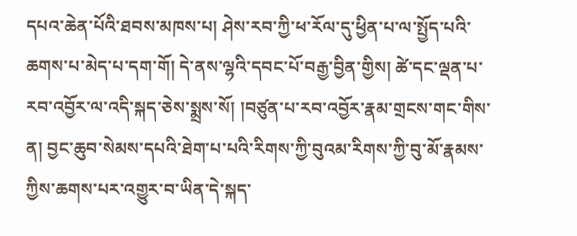དཔའ་ཆེན་པོའི་ཐབས་མཁས་པ། ཤེས་རབ་ཀྱི་ཕ་རོལ་དུ་ཕྱིན་པ་ལ་སྤྱོད་པའི་ཆགས་པ་མེད་པ་དག་གོ། དེ་ནས་ལྷའི་དབང་པོ་བརྒྱ་བྱིན་གྱིས། ཚེ་དང་ལྡན་པ་རབ་འབྱོར་ལ་འདི་སྐད་ཅེས་སྨྲས་སོ། །བཙུན་པ་རབ་འབྱོར་རྣམ་གྲངས་གང་གིས་ན། བྱང་ཆུབ་སེམས་དཔའི་ཐེག་པ་པའི་རིགས་ཀྱི་བུའམ་རིགས་ཀྱི་བུ་མོ་རྣམས་ཀྱིས་ཆགས་པར་འགྱུར་བ་ཡིན་དེ་སྐད་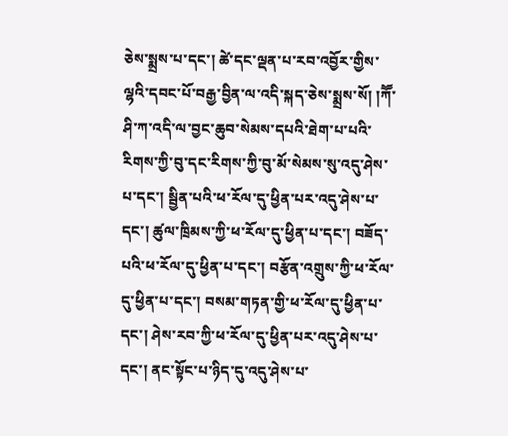ཅེས་སྨྲས་པ་དང་། ཚེ་དང་ལྡན་པ་རབ་འབྱོར་གྱིས་ལྷའི་དབང་པོ་བརྒྱ་བྱིན་ལ་འདི་སྐད་ཅེས་སྨྲས་སོ། །ཀཽ་ཤི་ཀ་འདི་ལ་བྱང་ཆུབ་སེམས་དཔའི་ཐེག་པ་པའི་རིགས་ཀྱི་བུ་དང་རིགས་ཀྱི་བུ་མོ་སེམས་སུ་འདུ་ཤེས་པ་དང་། སྦྱིན་པའི་ཕ་རོལ་དུ་ཕྱིན་པར་འདུ་ཤེས་པ་དང་། ཚུལ་ཁྲིམས་ཀྱི་ཕ་རོལ་དུ་ཕྱིན་པ་དང་། བཟོད་པའི་ཕ་རོལ་དུ་ཕྱིན་པ་དང་། བརྩོན་འགྲུས་ཀྱི་ཕ་རོལ་དུ་ཕྱིན་པ་དང་། བསམ་གཏན་གྱི་ཕ་རོལ་དུ་ཕྱིན་པ་དང་། ཤེས་རབ་ཀྱི་ཕ་རོལ་དུ་ཕྱིན་པར་འདུ་ཤེས་པ་དང་། ནང་སྟོང་པ་ཉིད་དུ་འདུ་ཤེས་པ་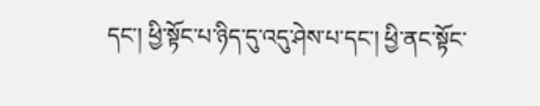དང་། ཕྱི་སྟོང་པ་ཉིད་དུ་འདུ་ཤེས་པ་དང་། ཕྱི་ནང་སྟོང་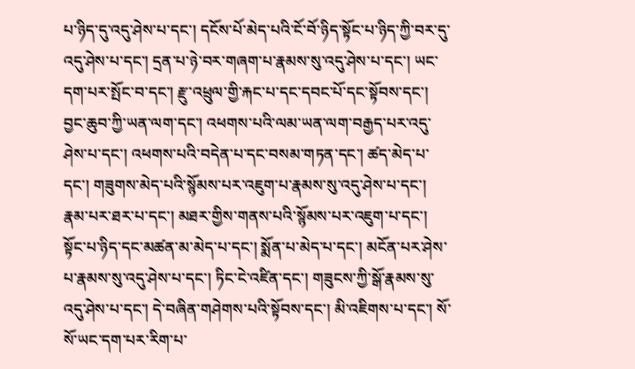པ་ཉིད་དུ་འདུ་ཤེས་པ་དང་། དངོས་པོ་མེད་པའི་ངོ་བོ་ཉིད་སྟོང་པ་ཉིད་ཀྱི་བར་དུ་འདུ་ཤེས་པ་དང་། དྲན་པ་ཉེ་བར་གཞག་པ་རྣམས་སུ་འདུ་ཤེས་པ་དང་། ཡང་དག་པར་སྤོང་བ་དང་། རྫུ་འཕྲུལ་གྱི་རྐང་པ་དང་དབང་པོ་དང་སྟོབས་དང་། བྱང་ཆུབ་ཀྱི་ཡན་ལག་དང་། འཕགས་པའི་ལམ་ཡན་ལག་བརྒྱད་པར་འདུ་ཤེས་པ་དང་། འཕགས་པའི་བདེན་པ་དང་བསམ་གཏན་དང་། ཚད་མེད་པ་དང་། གཟུགས་མེད་པའི་སྙོམས་པར་འཇུག་པ་རྣམས་སུ་འདུ་ཤེས་པ་དང་། རྣམ་པར་ཐར་པ་དང་། མཐར་གྱིས་གནས་པའི་སྙོམས་པར་འཇུག་པ་དང་། སྟོང་པ་ཉིད་དང་མཚན་མ་མེད་པ་དང་། སྨོན་པ་མེད་པ་དང་། མངོན་པར་ཤེས་པ་རྣམས་སུ་འདུ་ཤེས་པ་དང་། ཏིང་ངེ་འཛིན་དང་། གཟུངས་ཀྱི་སྒོ་རྣམས་སུ་འདུ་ཤེས་པ་དང་། དེ་བཞིན་གཤེགས་པའི་སྟོབས་དང་། མི་འཇིགས་པ་དང་། སོ་སོ་ཡང་དག་པར་རིག་པ་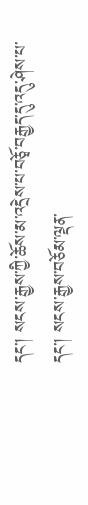དང་། སངས་རྒྱས་ཀྱི་ཆོས་མ་འདྲེས་པ་བཅྭོ་བརྒྱད་དུ་འདུ་ཤེས་པ་དང་། སངས་རྒྱས་བཅོམ་ལྡན་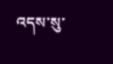འདས་སུ་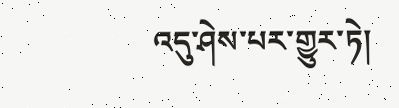འདུ་ཤེས་པར་གྱུར་ཏེ།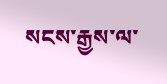སངས་རྒྱས་ལ་